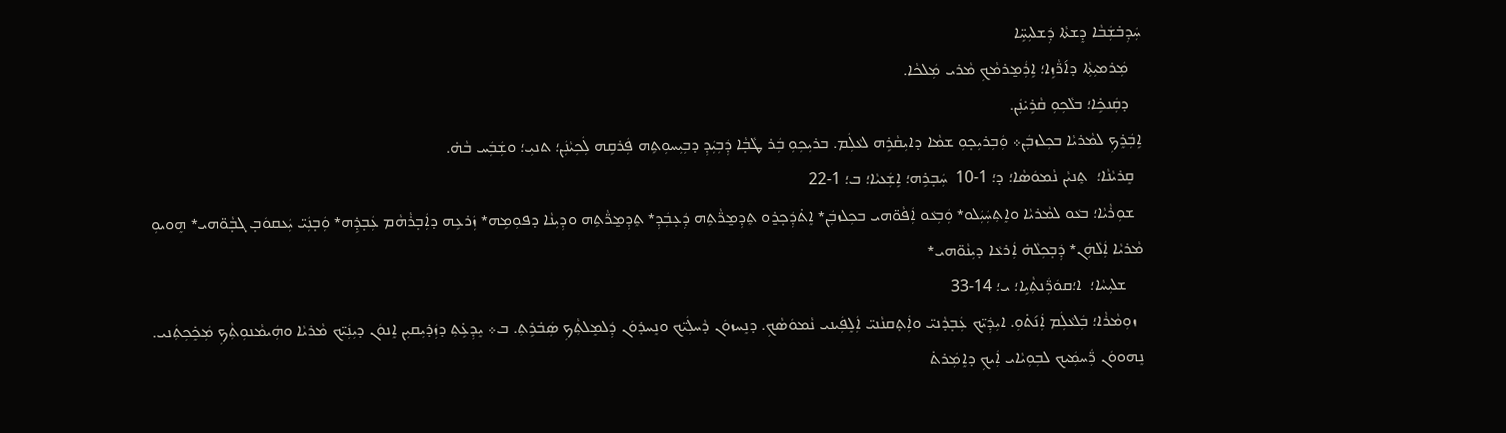ܚܲܕܼܒ̇ܫܲܒܵܐ ܕܸܫܬܵܐ ܕܲܫܠܝܼܚܹ̈ܐ
   ܡܲܪܡܝܼܬܼܵܐ ܕܐ݇ܪ̈ܵܙܹܐ؛ ܐܹܪܲܡ̱ܪܡܵܟܼ ܡܵܪܝ ܡܲܠܟܵܐ.
   ܕܩܲܢܟܹ̇ܐ؛ ܒܠܵܟܼܘܼ ܩܵܪܹܝ̇ܢܲܢ.
ܐܹܒܲܪܸܟܼ ܠܡܵܪܝܵܐ ܒܟܼܠܙܒܲܢ܀ ܘܲܒܼܪܝܼܟ̣ܘܼ ܫܡܵܐ ܕܐܝܼܩܵܪܹܗ ܠܥܵܠܲܡ. ܒܪܝܼܟܼܘܼ ܒܲܪ ܛܵܒ̣ܵܐ ܕܲܒܼܝܲܕܼ ܕܒܼܝܼܚܘܼܬܹܗ ܦܲܪܩܹܗ ܠܲܟܼܝܵܢܲܢ؛ ܬܢܝܼ؛ ܘܫܲܒܲܚ ܒܵܗ̇.
  ܩܸܪܝܵܢܵܐ؛  ܬܸܢܝܵܢ ܢܵܡܘܿܣܵܐ؛ ܕ؛ 1‐10  ܚܲܒ̣ܪܹܗ؛ ܐܹܫܲܥܝܵܐ؛ ܒ؛ 1‐22
  ܫܘܼܪܵܝܵܐ؛ ܒܥܵܘ ܠܡܵܪܝܵܐ ܘܐܸܬܼܚܲܝܲܠܘ‌* ܘܲܒܼܥܵܘ ܐܲܦܵܘ̈ܗ‌ܝ ܒܟܼܠܙܒܲܢ‌* ܐܸܬ̇ܕܲܟ̣ܪ̱ܘ ܬܸܕܼܡ̱ܪ̈ܵܬܹܗ ܕܲܥ̣ܒܲܕܼ‌* ܬܸܕܼܡ̱ܪ̈ܵܬܹܗ ܘܕܼܝܼܢܵܐ ܕܦܘܼܡܹܗ‌* ܙܲܪܥܹܗ ܕܐܲܒ̣ܪܵܗܵܡ ܥܲܒ̣ܕܹ̇ܗ‌* ܘܲܒ̣ܢܲܝ̈ ܝܲܥܩܘܿܒ̣ ܓܒ̣ܵܘ̈ܗ‌ܝ‌* ܗܸܘܝܘܼ ܡܵܪܝܵܐ ܐܲܠܵܗܲܢ‌* ܕܲܒ̣ܟܼܠܵܗ̇ ܐܲܪܥܵܐ ܕܝܼܢܵܘ̈ܗ‌ܝ‌*
    ܫܠܝܼܚܵܐ؛  ܐ؛ܩܘܿܪ̈ܲܢܬܼܵܝܹܐ؛ ܝ؛ 14‐33
  ܙܘܼܡܵܪܵܐ؛ ܒܲܠܥܵܠܲܡ ܐܲܢ݇ܬ̇ܘܼ. ܐܝܼܕܲܝ̈ܟ ܥܲܒ̣ܕܵܢܝ̈ ܘܐܲܬ̣ܩܢܵܢܝ̈ ܐܲܠܸܦܲܝܢܝ ܢܵܡܘܿܣܵܟܼ. ܕܢܸܚܙܘܿܢ ܕܵܚܠܲܝ̈ܟ ܘܢܸܚܕ̇ܘܿܢ ܕܲܠܡܸܠܬܼܵܟܼ ܣܲܒ̇ܪܹܬܼ. ܒ܀ ܝܸܕܼܥܹ̇ܬܼ ܕܙܲܕ̇ܝܼܩܝܼܢ ܐܸܢܘܿܢ ܕܝܼܢܲܝ̈ܟ ܡܵܪܝܵܐ ܘܗܲܝܡܵܢܘܼܬܼܵܟܼ ܡܲܟܸ̇ܟܼܬܲܢܝ. ܢܸܗܘܘܿܢ ܪ̈ܲܚܡܲܝܟ ܠܒܼܘܼܝܵܐܝ ܐܲܝܟܼ ܕܐܸܡܲܪܬ̇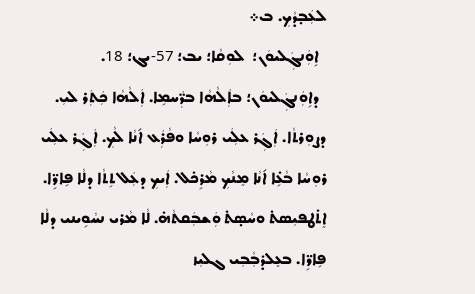ܠܥܲܒ̣ܕܵܟܼ. ܒ܀
  ܐܹܘܲܢܓܲܠܝܘܿܢ؛  ܠܘܼܩܵܐ؛ ܝܒ؛ 57‐ܝܓ؛ 18.
  ܕܐܹܘܲܢܓܲܠܝܘܿܢ؛ ܒܐܲܠܵܗܵܐ ܒܪ̈ܲܚܡܹܐ. ܐܲܠܵܗܵܐ ܟܲܬܲܪ ܠܝܼ. ܕܨܘܼܪܬܵܐ. ܐܲܓܲܪ ܥܠܲܝ ܪܘܼܚܵܐ ܘܦܵܪܲܥ ܐ݇ܢܵܐ ܠܵܟܼ. ܐܲܓܲܪ ܥܠܲܝ ܪܘܼܚܵܐ ܒܵܥܹ̇ܐ ܐ݇ܢܵܐ ܡܸܢܵܟܼ ܡܵܪܹܟ̇ܠ. ܐܲܝܟܼ ܕܥܲܠ ܬܹܬܵܐ ܕܠܵܐ ܦܹܐܪܹ̈ܐ. ܐܸܬ̇ܛܦܝܼܣܬ̇ ܘܚܵܣ̣ܬ̇ ܘܲܫܒܲܩܬܵܗ̇. ܠܵܐ ܡܵܪܝ ܢܚܵܘܹܝܢܝ ܕܠܵܐ ܦܹܐܪܹ̈ܐ. ܒܥܸܠܕ̇ܒܼܵܒܼܝ ܓܠܝܼܙ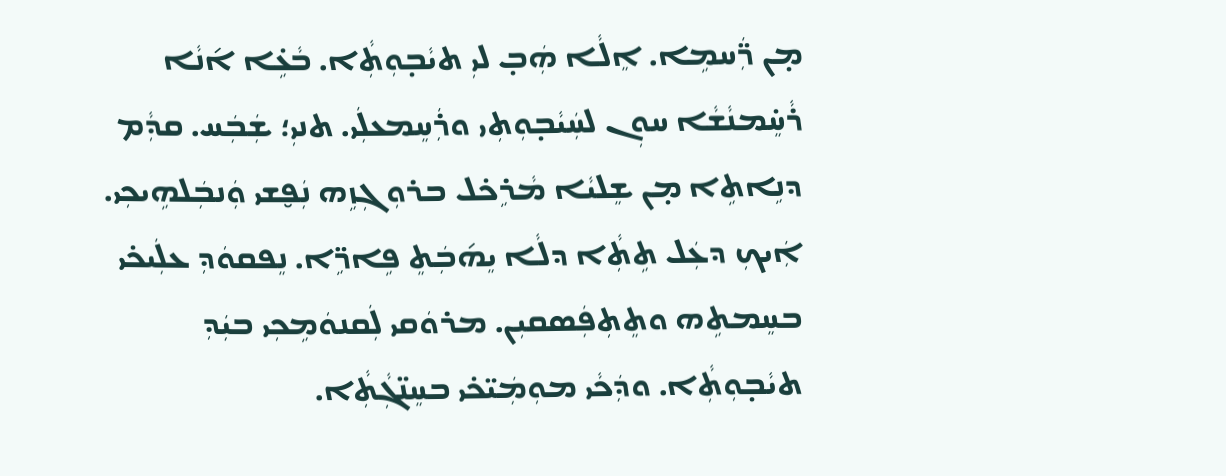ܡ̣ܢ ܪ̈ܲܚܡܹܐ. ܐܸܠܵܐ ܗܲܒ̣ ܠܝܼ ܬܝܵܒ̣ܘܼܬܼܵܐ. ܒܵܥܹ̇ܐ ܐ݇ܢܵܐ ܪܵܚܸ̇ܡܢܵܫܵܐ ܚܘܼܢ ܠܚܲܝܵܒ̣ܘܼܬܼܝ ܘܪܲܚܸܡܥܠܲܝ. ܬܢܝܼ؛ ܫܲܒܲܚ. ܩܕܼܵܡ ܕܢܹܐܬܹܐ ܡ̣ܢ ܫܸܠܝܵܐ ܡܵܪܹܟ̇ܠ ܒܪܘܼܓܼܙܹܗ ܢܲܦ̮ܫܝ ܘܲܢܒܲܠܗܹܝܟܼܝ. ܐܲܝܟܼ ܕܥܲܠ ܬܹܬܼܵܐ ܕܠܵܐ ܝܸܗ݇ܒܲܬܸ ܦܹܐܪܹ̈ܐ. ܢܸܦܩܘܿܕܼ ܥܠܲܝܟ̇ܝ ܒܚܸܡܬܹܗ ܘܬܸܬܼܦܲܣܩܝܼܢ. ܡܪܘܿܩܝ ܠܲܩܢܘܿܡܹܟܼܝ ܒܝܲܕܼ ܬܝܵܒ̣ܘܼܬܼܵܐ. ܘܕܲܟܵܝ ܡܘܼܡܲܝ̈ܟ̇ܝ ܒܚܸܢ̈ܓܼܵܬܼܵܐ.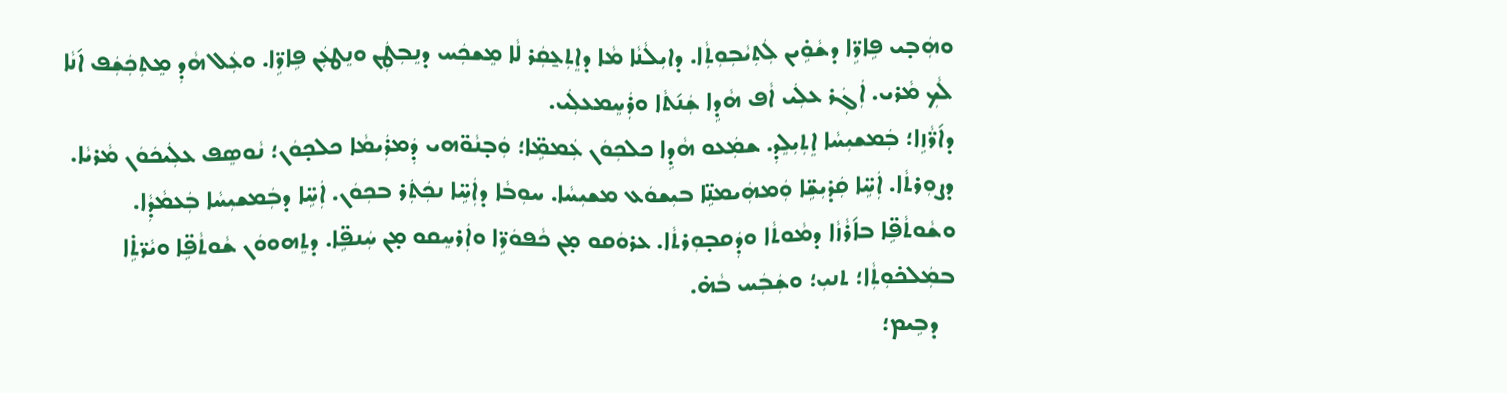ܘܗܲܒ̣ܝ ܦܹܐܪܹ̈ܐ ܕܫܵܘܹ̇ܝܢ ܠܲܬܼܝܵܒܼܘܼܬܼܵܐ. ܕܐܝܼܠܵܢܵܐ ܡܵܐ ܕܐܸܬܼܥ̱ܩܲܪ ܠܵܐ ܡܸܫܟܲܚ ܕܢܸܒܼܛܲܢ ܘܢܸܛܥܲܢ ܦܹܐܪܹ̈ܐ. ܘܥܲܠ ܗܵܕܼ ܡܸܬܼܟܲܫܲܦ ܐ݇ܢܵܐ ܠܵܟܼ ܡܵܪܝ. ܐܲܓܲܪ ܥܠܲܝ ܐܵܦ ܗܵܕܹܐ ܫܲܢ݇ܬܵܐ ܘܪܲܚܸܡܥܠܲܝ.
ܕܐ݇ܪ̈ܵܙܹܐ؛ ܒܲܡܫܝܼܚܵܐ ܐܸܬܼܝܼܠܸܕܼ. ܫܡܲܥܘ ܗܵܕܹܐ ܟܠܟܼܘܿܢ ܥܲܡܡܹ̈ܐ؛ ܘܲܒ̣ܢܵܘ̈ܗ‌ܝ ܕܲܡܪܲܝܡܵܐ ܟܠܟ̣ܘܿܢ؛ ܢܵܘܣܸܦ ܥܠܲܝܟܿܘܿܢ ܡܵܪܝܵܐ. ܕܨܘܼܪܬܵܐ. ܐܲܚܹ̈ܐ ܩܲܕ̇ܝܼܫܹ̈ܐ ܘܲܡܗܲܝܡܢܹ̈ܐ ܒܝܼܫܘܿܥ ܡܫܝܼܚܵܐ. ܚܘܼܒܵܐ ܕܐܲܚܹ̈ܐ ܢܟܲܬܲܪ ܒܟܼܘܿܢ. ܐܲܚܹ̈ܐ ܕܒܲܡܫܝܼܚܵܐ ܒܲܥܡܵܕܼܵܐ. ܘܫܵܘܬܵܦܹ̈ܐ ܒܐ݇ܪܵܙܵܐ ܕܡܵܘܬܵܐ ܘܕܲܩܒ̣ܘܼܪܬܵܐ. ܥܪܘܿܩܘ ܡ̣ܢ ܟܵܦܘܿܪܹ̈ܐ ܘܐܲܪܚܸܩܘ ܡ̣ܢ ܚܲܢܦܹ̈ܐ. ܕܬܸܗܘܘܿܢ ܫܵܘܬܵܦܹ̈ܐ ܘܝܵܪ̈ܬܹ̇ܐ ܒܡܲܠܟ̇ܘܼܬܼܵܐ؛ ܬܢܝܼ؛ ܘܫܲܒܲܚ ܒܵܗ̇.
   ܕܒܹܝܡ؛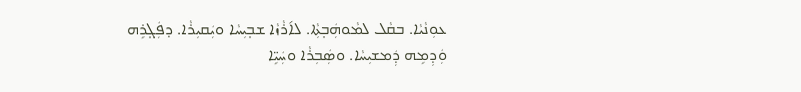ܥܘܼܢܵܝܵܐ. ܒܩܵܠ ܠܡܵܘܗܲܒ̣ܬܼܵܐ. ܠܐ݇ܪܵܙܵܐ ܫܒ̣ܝܼܚܵܐ ܘܝܲܩܝܼܪܵܐ. ܕܦܲܓ̣ܪܹܗ ܘܲܕܼܡܹܗ ܕܲܡܫܝܼܚܵܐ. ܘܣܲܒܼܪܵܐ ܘܚܲܝܹ̈ܐ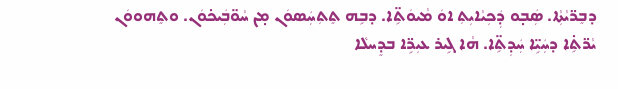ܕܒܸܪ̈ܝܵܬܼܵܐ. ܣܲܒ̣ܘ ܕܲܟܼܝܵܐܝܼܬܼ ܐܘܿ ܡܵܝܘܿܬܹ̈ܐ. ܕܒܹܗ ܬܸܬܼܚܲܣܘܿܢ ܡ̣ܢ ܚܵܘ̈ܒܲܝܟ̇ܘܿܢ. ܘܬܸܗܘܘܿܢ ܝܵܪ̈ܬܹ̇ܐ ܕܚܲܝܹ̈ܐ ܚܲܕܼܬܹ̈ܐ. ܗܵܐ ܓܹܝܪ ܥܝܼܪܹ̈ܐ ܒܕܸܚܠܵܐ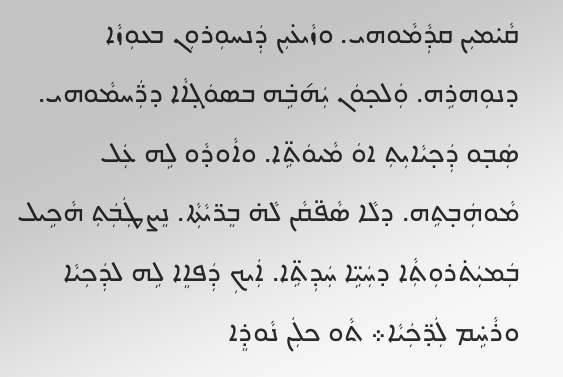ܩܵܝ̇ܡܝܼܢ ܩܕܼܵܡܵܘܗ‌ܝ. ܘܙܵܝܥ̇ܝܼܢ ܕܲܢܚܘܼܪܘܼܢ ܒܥܘܼܙܵܐ ܕܢܘܼܗܪܹܗ. ܘܲܠܟ̣ܘܿܢ ܝܲܗ݇ܒܹ̇ܗ ܒܣܘܿܓ̣ܐܵܐ ܕܪ̈ܲܚܡܵܘܗ‌ܝ. ܣܲܒ̣ܘ ܕܲܟ̣ܝܵܐܝܼܬܼ ܐܘܿ ܡܵܝܘܿܬܹ̈ܐ. ܘܐܵܘܕܵܘ ܠܹܗ ܥܲܠ ܡܵܘܗܲܒ̣ܬܹܗ. ܕܠܵܐ ܣܵܦ̈ܩܵܢ ܠܵܗ̇ ܒܸܪ̈ܝܵܬܼܵܐ. ܢܸܨܛܲܒܲܬܼ ܗܵܟܹܝܠ ܒܲܡܝܲܬ̇ܪܘܼܬܼܵܐ ܕܚܲܝܹ̈ܐ ܚܲܕܼܬܹ̈ܐ. ܐܲܝܟܼ ܕܲܦܐܸܐ ܠܹܗ ܠܕܲܟܼܝܵܐ ܘܪܵܚܹ̇ܡ ܠܲܕ̈ܟܲܝܵܐ܀ ܬܵܘ ܟܠܲܢ ܢܵܘܕܸ̇ܐ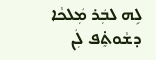ܠܹܗ ܠܒܲܪ ܡܲܠܟܵܐ ܕܫܵܘܬܸ̇ܦ ܠܲܢ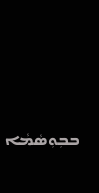ܒܒܼܘܼܣܵܡܵܐ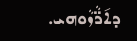ܕܐ݇ܪ̈ܵܙܵܘܗ‌ܝ.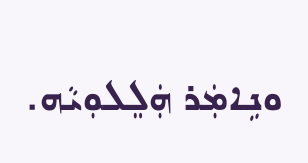ܘܢܹܐܡܲܪ ܗܲܠܸܠܘܼܝܵܗ.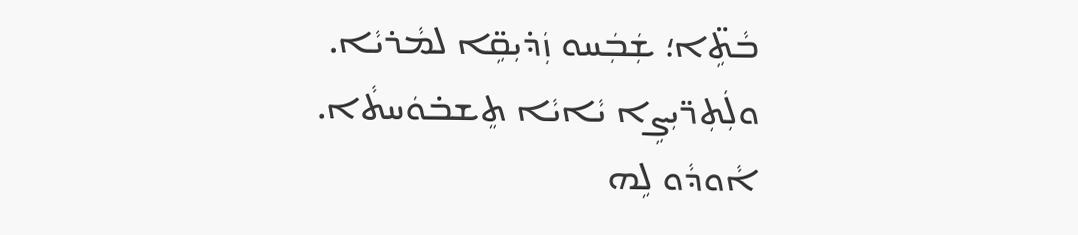ܒܵܬܹ̈ܐ؛ ܫܲܒܲܚܘ ܙܲܕ̇ܝܼܩܹ̈ܐ ܠܡܵܪܝܵܐ. ܘܠܲܬܼܪ̈ܝܼܨܹܐ ܝܵܐܝܵܐ ܬܸܫܒ̇ܘܿܚܬܵܐ. ܐܵܘܕܵܘ ܠܹܗ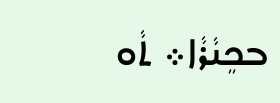ܒܟܸܢܵܪܵܐ܀ ܬܵܘ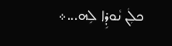ܟܠܲܢ ܢܵܘܕܹ̇ܐ ܠܹܗ...܀